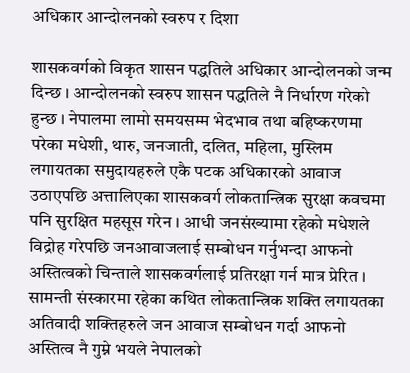अधिकार आन्दोलनको स्वरुप र दिशा

शासकवर्गको विकृत शासन पद्धतिले अधिकार आन्दोलनको जन्म दिन्छ । आन्दोलनको स्वरुप शासन पद्धतिले नै निर्धारण गरेको हुन्छ । नेपालमा लामो समयसम्म भेदभाव तथा बहिष्करणमा परेका मधेशी, थारु, जनजाती, दलित, महिला, मुस्लिम लगायतका समुदायहरुले एकै पटक अधिकारको आवाज उठाएपछि अत्तालिएका शासकवर्ग लोकतान्त्रिक सुरक्षा कवचमा पनि सुरक्षित महसूस गरेन । आधी जनसंख्यामा रहेको मधेशले विद्रोह गरेपछि जनआवाजलाई सम्बोधन गर्नुभन्दा आफनो अस्तित्वको चिन्ताले शासकवर्गलाई प्रतिरक्षा गर्न मात्र प्रेरित । सामन्ती संस्कारमा रहेका कथित लोकतान्त्रिक शक्ति लगायतका अतिवादी शक्तिहरुले जन आवाज सम्बोधन गर्दा आफनो अस्तित्व नै गुम्ने भयले नेपालको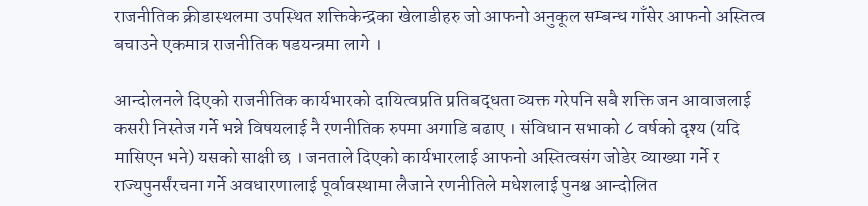राजनीतिक क्रीडास्थलमा उपस्थित शक्तिकेन्द्रका खेलाडीहरु जो आफनो अनुकूल सम्बन्ध गाँसेर आफनो अस्तित्व बचाउने एकमात्र राजनीतिक षडयन्त्रमा लागे ।

आन्दोलनले दिएको राजनीतिक कार्यभारको दायित्वप्रति प्रतिबद्धता व्यक्त गरेपनि सबै शक्ति जन आवाजलाई कसरी निस्तेज गर्ने भन्ने विषयलाई नै रणनीतिक रुपमा अगाडि बढाए । संविधान सभाको ८ वर्षको दृश्य (यदि मासिएन भने) यसको साक्षी छ । जनताले दिएको कार्यभारलाई आफनो अस्तित्वसंग जोडेर व्याख्या गर्ने र राज्यपुनर्संरचना गर्ने अवधारणालाई पूर्वावस्थामा लैजाने रणनीतिले मधेशलाई पुनश्च आन्दोलित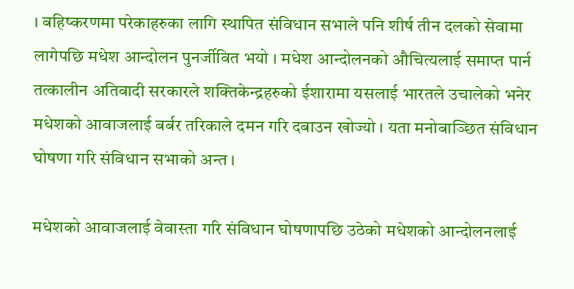। बहिष्करणमा परेकाहरुका लागि स्थापित संविधान सभाले पनि शीर्ष तीन दलको सेवामा लागेपछि मधेश आन्दोलन पुनर्जीवित भयो । मधेश आन्दोलनको औचित्यलाई समाप्त पार्न तत्कालीन अतिवादी सरकारले शक्तिकेन्द्रहरुको ईशारामा यसलाई भारतले उचालेको भनेर मधेशको आवाजलाई बर्बर तरिकाले दमन गरि दबाउन खोज्यो । यता मनोबाञ्छित संविधान घोषणा गरि संविधान सभाको अन्त ।

मधेशको आवाजलाई वेवास्ता गरि संविधान घोषणापछि उठेको मधेशको आन्दोलनलाई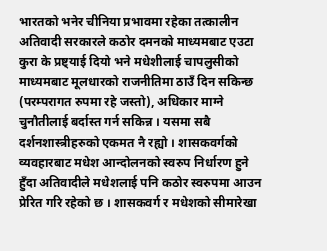भारतको भनेर चीनिया प्रभावमा रहेका तत्कालीन अतिवादी सरकारले कठोर दमनको माध्यमबाट एउटा कुरा के प्रष्ट्याई दियो भने मधेशीलाई चापलुसीको माध्यमबाट मूलधारको राजनीतिमा ठाउँ दिन सकिन्छ (परम्परागत रुपमा रहे जस्तो), अधिकार माग्ने चुनौतीलाई बर्दास्त गर्न सकिन्न । यसमा सबै दर्शनशास्त्रीहरुको एकमत नै रह्यो । शासकवर्गको व्यवहारबाट मधेश आन्दोलनको स्वरुप निर्धारण हुने हुँदा अतिवादीले मधेशलाई पनि कठोर स्वरुपमा आउन प्रेरित गरि रहेको छ । शासकवर्ग र मधेशको सीमारेखा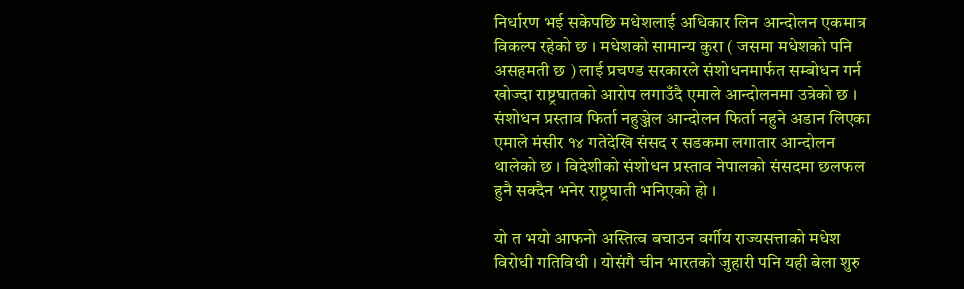निर्धारण भई सकेपछि मधेशलाई अधिकार लिन आन्दोलन एकमात्र विकल्प रहेको छ । मधेशको सामान्य कुरा ( जसमा मधेशको पनि असहमती छ ) लाई प्रचण्ड सरकारले संशोधनमार्फत सम्बोधन गर्न खोज्दा राष्ट्रघातको आरोप लगाउँदै एमाले आन्दोलनमा उत्रेको छ । संशोधन प्रस्ताव फिर्ता नहुञ्जेल आन्दोलन फिर्ता नहुने अडान लिएका एमाले मंसीर १४ गतेदेखि संसद र सडकमा लगातार आन्दोलन थालेको छ । विदेशीको संशोधन प्रस्ताव नेपालको संसदमा छलफल हुनै सक्दैन भनेर राष्ट्रघाती भनिएको हो ।

यो त भयो आफनो अस्तित्व बचाउन वर्गीय राज्यसत्ताको मधेश विरोधी गतिविधी । योसंगै चीन भारतको जुहारी पनि यही बेला शुरु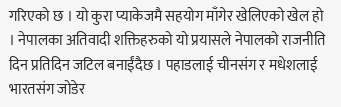गरिएको छ । यो कुरा प्याकेजमै सहयोग माँगेर खेलिएको खेल हो । नेपालका अतिवादी शक्तिहरुको यो प्रयासले नेपालको राजनीति दिन प्रतिदिन जटिल बनाईंदैछ । पहाडलाई चीनसंग र मधेशलाई भारतसंग जोडेर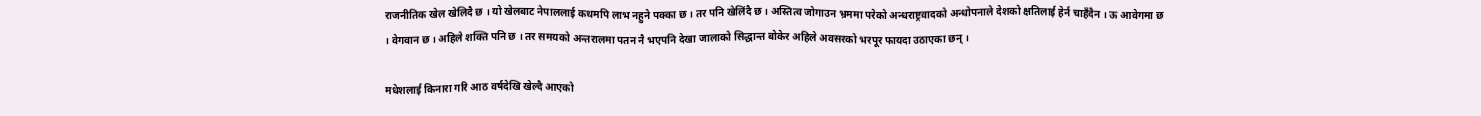राजनीतिक खेल खेलिदै छ । यो खेलबाट नेपाललाई कथमपि लाभ नहुने पक्का छ । तर पनि खेलिंदै छ । अस्तित्व जोगाउन भ्रममा परेको अन्धराष्ट्रवादको अन्धोपनाले देशको क्षतिलाई हेर्न चाहँदैन । ऊ आवेगमा छ । वेगवान छ । अहिले शक्ति पनि छ । तर समयको अन्तरालमा पतन नै भएपनि देखा जालाको सिद्धान्त बोकेर अहिले अवसरको भरपूर फायदा उठाएका छन् ।

मधेशलाई किनारा गरि आठ वर्षदेखि खेल्दै आएको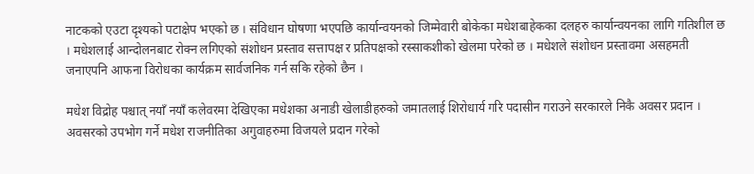नाटकको एउटा दृश्यको पटाक्षेप भएको छ । संविधान घोषणा भएपछि कार्यान्वयनको जिम्मेवारी बोकेका मधेशबाहेकका दलहरु कार्यान्वयनका लागि गतिशील छ । मधेशलाई आन्दोलनबाट रोक्न लगिएको संशोधन प्रस्ताव सत्तापक्ष र प्रतिपक्षको रस्साकशीको खेलमा परेको छ । मधेशले संशोधन प्रस्तावमा असहमती जनाएपनि आफना विरोधका कार्यक्रम सार्वजनिक गर्न सकि रहेको छैन ।

मधेश विद्रोह पश्चात् नयाँ नयाँ कलेवरमा देखिएका मधेशका अनाडी खेलाडीहरुको जमातलाई शिरोधार्य गरि पदासीन गराउने सरकारले निकै अवसर प्रदान । अवसरको उपभोग गर्ने मधेश राजनीतिका अगुवाहरुमा विजयले प्रदान गरेको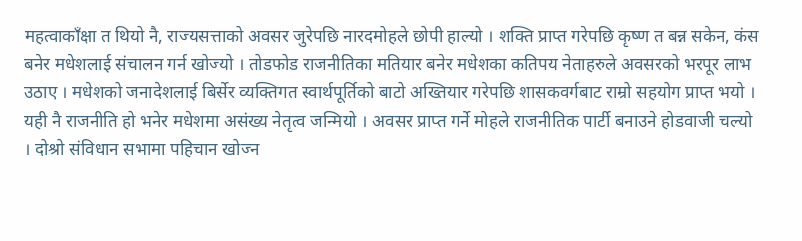महत्वाकाँक्षा त थियो नै, राज्यसत्ताको अवसर जुरेपछि नारदमोहले छोपी हाल्यो । शक्ति प्राप्त गरेपछि कृष्ण त बन्न सकेन, कंस बनेर मधेशलाई संचालन गर्न खोज्यो । तोडफोड राजनीतिका मतियार बनेर मधेशका कतिपय नेताहरुले अवसरको भरपूर लाभ उठाए । मधेशको जनादेशलाई बिर्सेर व्यक्तिगत स्वार्थपूर्तिको बाटो अख्तियार गरेपछि शासकवर्गबाट राम्रो सहयोग प्राप्त भयो । यही नै राजनीति हो भनेर मधेशमा असंख्य नेतृत्व जन्मियो । अवसर प्राप्त गर्ने मोहले राजनीतिक पार्टी बनाउने होडवाजी चल्यो । दोश्रो संविधान सभामा पहिचान खोज्न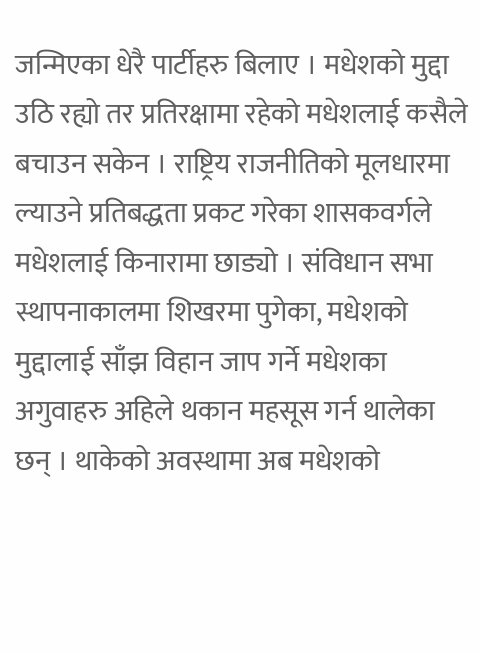जन्मिएका धेरै पार्टीहरु बिलाए । मधेशको मुद्दा उठि रह्यो तर प्रतिरक्षामा रहेको मधेशलाई कसैले बचाउन सकेन । राष्ट्रिय राजनीतिको मूलधारमा ल्याउने प्रतिबद्धता प्रकट गरेका शासकवर्गले मधेशलाई किनारामा छाड्यो । संविधान सभा स्थापनाकालमा शिखरमा पुगेका, मधेशको मुद्दालाई साँझ विहान जाप गर्ने मधेशका अगुवाहरु अहिले थकान महसूस गर्न थालेका छन् । थाकेको अवस्थामा अब मधेशको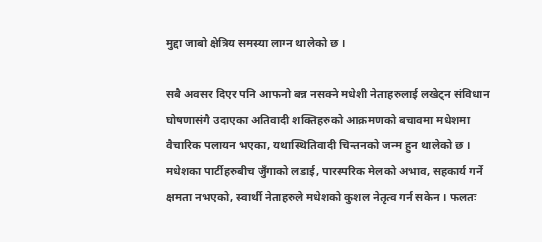मुद्दा जाबो क्षेत्रिय समस्या लाग्न थालेको छ ।

सबै अवसर दिएर पनि आफनो बन्न नसक्ने मधेशी नेताहरुलाई लखेट्न संविधान घोषणासंगै उदाएका अतिवादी शक्तिहरुको आक्रमणको बचावमा मधेशमा वैचारिक पलायन भएका, यथास्थितिवादी चिन्तनको जन्म हुन थालेको छ । मधेशका पार्टीहरुबीच जुँगाको लडाई, पारस्परिक मेलको अभाव, सहकार्य गर्ने क्षमता नभएको, स्वार्थी नेताहरुले मधेशको कुशल नेतृत्व गर्न सकेन । फलतः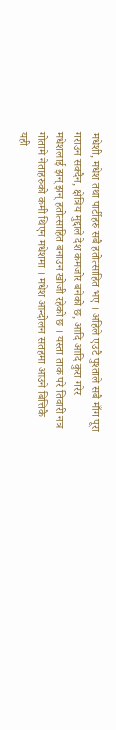मधेशी, मधेश तथा पार्टीहरु सबै हतोत्साहित भए । अहिले एउटै पुश्ताले सबै माँग पूरा गराउन सक्दैन, क्षेत्रिय मुद्दाले देश कमजोर बनेको छ, आदि आदि कुरा गरेर मधेशलाई झन् झन् हतोत्साहित बनाउन खोजी रहेको छ । यस्ता ताक परे तिवारी नत्र गोतामे नेताहरुको कमी थिएन मधेशमा । मधेश आन्दोलन सतहमा आउने बित्तिकै यही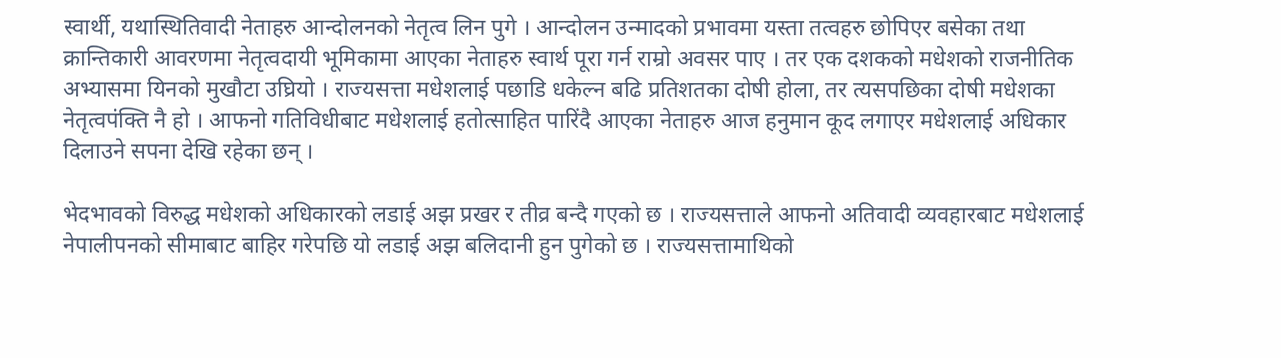स्वार्थी, यथास्थितिवादी नेताहरु आन्दोलनको नेतृत्व लिन पुगे । आन्दोलन उन्मादको प्रभावमा यस्ता तत्वहरु छोपिएर बसेका तथा क्रान्तिकारी आवरणमा नेतृत्वदायी भूमिकामा आएका नेताहरु स्वार्थ पूरा गर्न राम्रो अवसर पाए । तर एक दशकको मधेशको राजनीतिक अभ्यासमा यिनको मुखौटा उघ्रियो । राज्यसत्ता मधेशलाई पछाडि धकेल्न बढि प्रतिशतका दोषी होला, तर त्यसपछिका दोषी मधेशका नेतृत्वपंक्ति नै हो । आफनो गतिविधीबाट मधेशलाई हतोत्साहित पारिंदै आएका नेताहरु आज हनुमान कूद लगाएर मधेशलाई अधिकार दिलाउने सपना देखि रहेका छन् ।

भेदभावको विरुद्ध मधेशको अधिकारको लडाई अझ प्रखर र तीव्र बन्दै गएको छ । राज्यसत्ताले आफनो अतिवादी व्यवहारबाट मधेशलाई नेपालीपनको सीमाबाट बाहिर गरेपछि यो लडाई अझ बलिदानी हुन पुगेको छ । राज्यसत्तामाथिको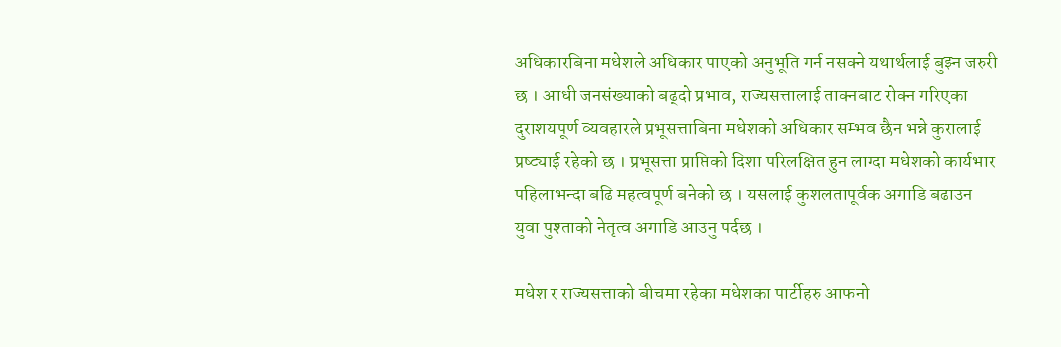अधिकारबिना मधेशले अधिकार पाएको अनुभूति गर्न नसक्ने यथार्थलाई बुझ्न जरुरी छ । आधी जनसंख्याको बढ्दो प्रभाव, राज्यसत्तालाई ताक्नबाट रोक्न गरिएका दुराशयपूर्ण व्यवहारले प्रभूसत्ताबिना मधेशको अधिकार सम्भव छैन भन्ने कुरालाई प्रष्ट्याई रहेको छ । प्रभूसत्ता प्राप्तिको दिशा परिलक्षित हुन लाग्दा मधेशको कार्यभार पहिलाभन्दा बढि महत्वपूर्ण बनेको छ । यसलाई कुशलतापूर्वक अगाडि बढाउन युवा पुश्ताको नेतृत्व अगाडि आउनु पर्दछ ।

मधेश र राज्यसत्ताको बीचमा रहेका मधेशका पार्टीहरु आफनो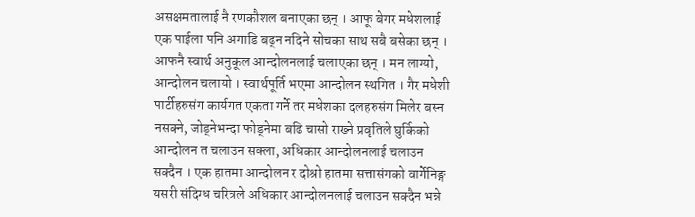असक्षमतालाई नै रणकौशल बनाएका छन् । आफू बेगर मधेशलाई एक पाईला पनि अगाडि बढ्न नदिने सोचका साथ सबै बसेका छन् । आफनै स्वार्थ अनुकूल आन्दोलनलाई चलाएका छन् । मन लाग्यो, आन्दोलन चलायो । स्वार्थपूर्ति भएमा आन्दोलन स्थगित । गैर मधेशी पार्टीहरुसंग कार्यगत एकता गर्ने तर मधेशका दलहरुसंग मिलेर बस्न नसक्ने, जोड्नेभन्दा फोड्नेमा बढि चासो राख्ने प्रवृतिले घुर्किको आन्दोलन त चलाउन सक्ला, अधिकार आन्दोलनलाई चलाउन सक्दैन । एक हातमा आन्दोलन र दोश्रो हातमा सत्तासंगको वार्गेनिङ्ग यसरी संदिग्ध चरित्रले अधिकार आन्दोलनलाई चलाउन सक्दैन भन्ने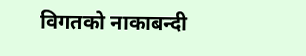विगतको नाकाबन्दी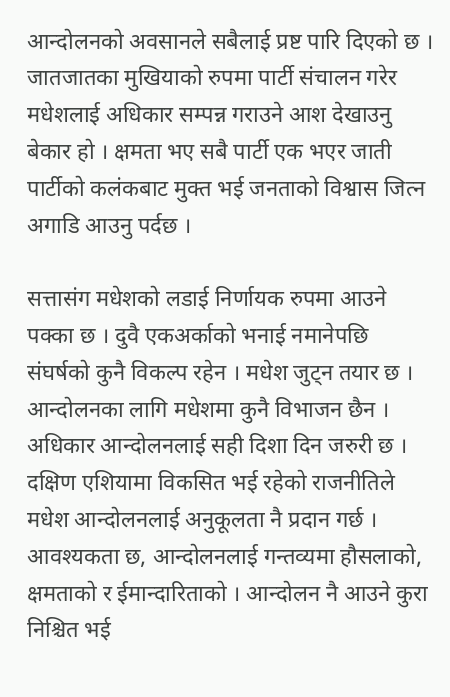आन्दोलनको अवसानले सबैलाई प्रष्ट पारि दिएको छ । जातजातका मुखियाको रुपमा पार्टी संचालन गरेर मधेशलाई अधिकार सम्पन्न गराउने आश देखाउनु बेकार हो । क्षमता भए सबै पार्टी एक भएर जाती पार्टीको कलंकबाट मुक्त भई जनताको विश्वास जित्न अगाडि आउनु पर्दछ ।

सत्तासंग मधेशको लडाई निर्णायक रुपमा आउने पक्का छ । दुवै एकअर्काको भनाई नमानेपछि संघर्षको कुनै विकल्प रहेन । मधेश जुट्न तयार छ । आन्दोलनका लागि मधेशमा कुनै विभाजन छैन । अधिकार आन्दोलनलाई सही दिशा दिन जरुरी छ । दक्षिण एशियामा विकसित भई रहेको राजनीतिले मधेश आन्दोलनलाई अनुकूलता नै प्रदान गर्छ । आवश्यकता छ, आन्दोलनलाई गन्तव्यमा हौसलाको, क्षमताको र ईमान्दारिताको । आन्दोलन नै आउने कुरा निश्चित भई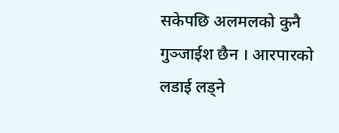सकेपछि अलमलको कुनै गुञ्जाईश छैन । आरपारको लडाई लड्ने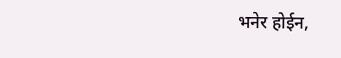भनेर होईन,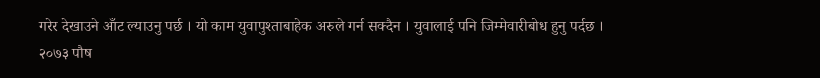गरेर देखाउने आँट ल्याउनु पर्छ । यो काम युवापुश्ताबाहेक अरुले गर्न सक्दैन । युवालाई पनि जिम्मेवारीबोध हुनु पर्दछ ।
२०७३ पौष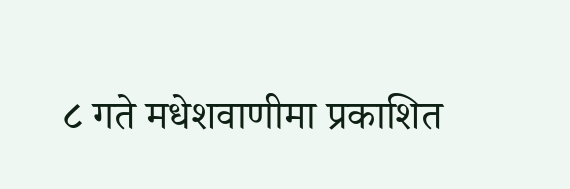८ गते मधेशवाणीमा प्रकाशित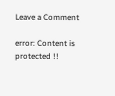Leave a Comment

error: Content is protected !!